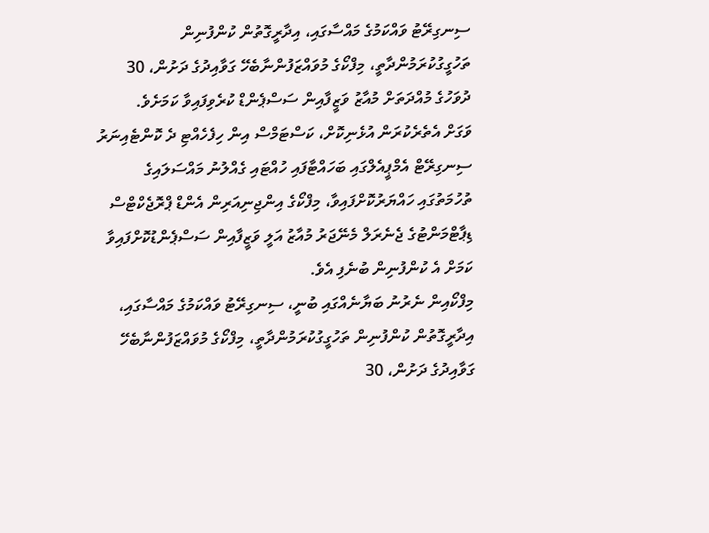ސިނގިރޭޓު ވައްކަމުގެ މައްސާގައި، އިދާރީގޮތުން ކުންފުނިން ތަހުގީގުކުރަމުންދާތީ، މިފްކޯގެ މުވައްޒަފުންނާބެހޭ ގަވާއިދުގެ ދަށުން، 30 ދުވަހުގެ މުއްދަތަށް މުއާޒު ވަޒީފާއިން ސަސްޕެންޑް ކުރެވިފައިވާ ކަމަށެވެ.
ވަގަށް އެތެރެކުރަން އުޅެނިކޮށް، ކަސްޓަމްސް އިން ހިފެހެއްޓި ދެ ކޮންޓެއިނަރު ސިނގިރޭޓް އެމްޕީއެލްގައި ބަހައްޓާފައި ހުއްޓައި ގެއްލުނު މައްސަލައިގެ ތުހުމަތުގައި ހައްޔަރުކޮށްފައިވާ، މިފްކޯގެ އިންޖިނިއަރިން އެންޑް ޕްރޮޖެކްޓްސް ޑިޕާޓްމަންޓުގެ ޖެނެރަލް މެނޭޖަރު މުއާޒު އަލީ ވަޒީފާއިން ސަސްޕެންޑުކޮށްފައިވާ ކަމަށް އެ ކުންފުނިން ބުނެފި އެވެ.
މިފްކޯއިން ނެރުނު ބަޔާނެއްގައި ބުނީ، ސިނގިރޭޓު ވައްކަމުގެ މައްސާގައި، އިދާރީގޮތުން ކުންފުނިން ތަހުގީގުކުރަމުންދާތީ، މިފްކޯގެ މުވައްޒަފުންނާބެހޭ ގަވާއިދުގެ ދަށުން، 30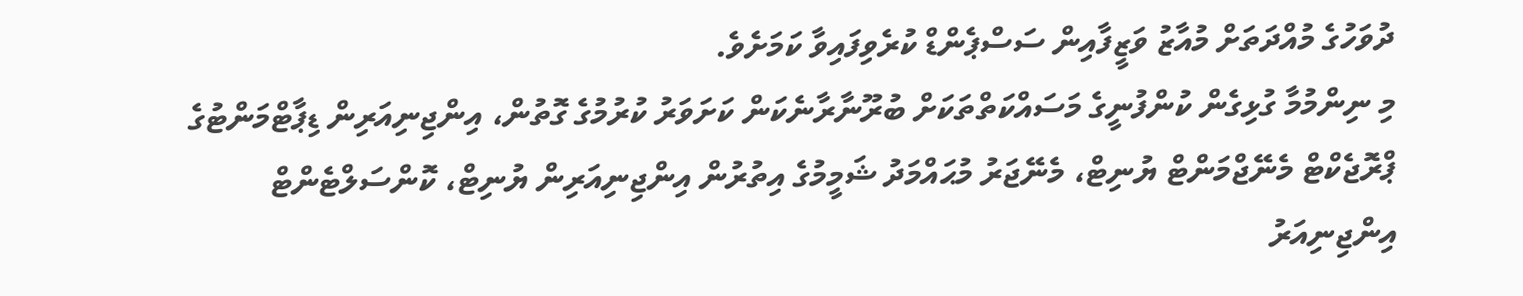ދުވަހުގެ މުއްދަތަށް މުއާޒު ވަޒީފާއިން ސަސްޕެންޑް ކުރެވިފައިވާ ކަމަށެވެ.
މި ނިންމުމާ ގުޅިގެން ކުންފުނީގެ މަސައްކަތްތަކަށް ބުރޫނާރާނެކަން ކަށަވަރު ކުރުމުގެ ގޮތުން، އިންޖިނިއަރިން ޑިޕާޓްމަންޓުގެ ޕްރޮޖެކްޓް މެނޭޖްމަންޓް ޔުނިޓް، މެނޭޖަރު މުޙައްމަދު ޝަމީމުގެ އިތުރުން އިންޖިނިއަރިން ޔުނިޓް، ކޮންސަލްޓެންޓް އިންޖިނިއަރު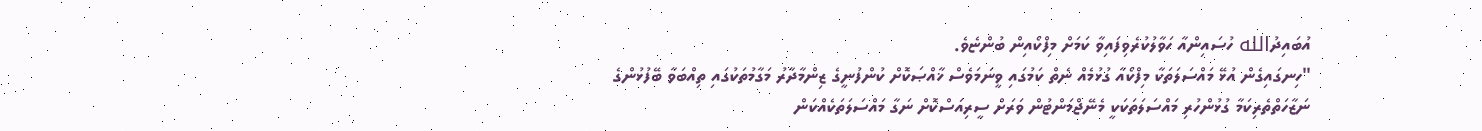އުބައިދުالله ހުސައިންއާ ހަވާލުކުރެވިފައިވާ ކަމަށް މިފްކޯއިން ބުންޏެވެ.
"ހިނގައިގެން އުޅޭ މައްސަލަތަކާ މިފްކޯއާ ގުޅުމެއް ނެތް ކަމުގައި ވީނަމަވެސް ޚާއްޞަކޮށް ކުންފުނީގެ ޒިންމާދާރު މަގާމުތަކުގައި ތިއްބަވާ ބޭފުޅުންގެ ނަޒާހަތްތެރިކަމާ ގުޅުންހުރި މައްސަލަތަކަކީ މެނޭޖްމަންޓުން ވަރަށް ސީރިއަސްކޮށް ނަގާ މައްސަލަތަކެއްކަން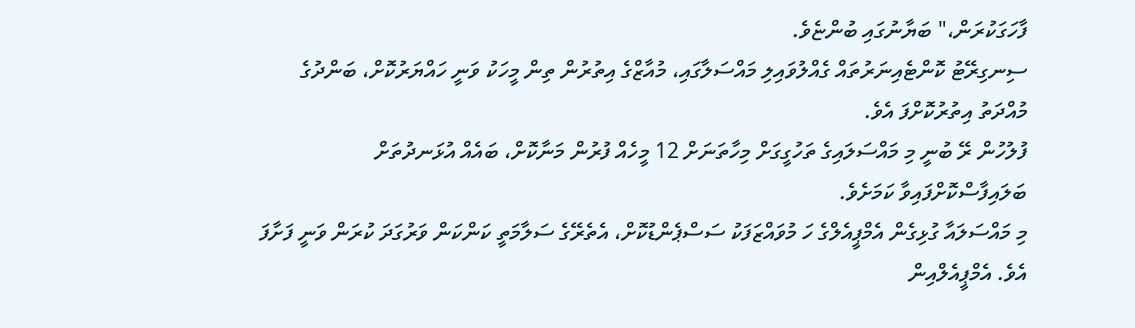ފާހަގަކުރަން،" ބަޔާނުގައި ބުންޏެވެ.
ސިނގިރޭޓު ކޮންޓެއިނަރުތައް ގެއްލުވައިލި މައްސަލާގައި، މުއާޒްގެ އިތުރުން ތިން މީހަކު ވަނީ ހައްޔަރުކޮށް، ބަންދުގެ މުއްދަތު އިތުރުކޮށްފަ އެވެ.
ފުލުހުން ރޭ ބުނީ މި މައްސަލައިގެ ތަހުގީގަށް މިހާތަނަށް 12 މީހެއް ފުރުން މަނާކޮށް، ބައެއް އުޅަނދުތަށް ބަލައިފާސްކޮށްފައިވާ ކަމަށެވެ.
މި މައްސަލައާ ގުޅިގެން އެމްޕީއެލްގެ ހަ މުވައްޒަފަކު ސަސްޕެންޑުކޮށް، އެތެރޭގެ ސަލާމަތީ ކަންކަން ވަރުގަދަ ކުރަން ވަނީ ފަށާފަ އެވެ. އެމްޕީއެލްއިން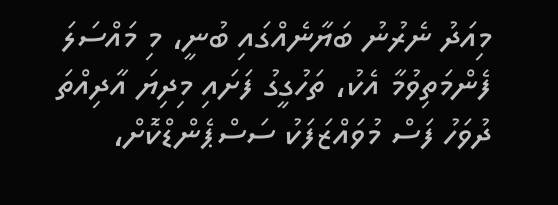މިއަދު ނެރުނު ބަޔާނެއްގައި ބުނީ، މި މައްސަލަ ފެންމަތިވުމާ އެކު، ތަހުގީގު ފަށައި މިދިޔަ އާދިއްތަ ދުވަހު ފަސް މުވައްޒަފަކު ސަސްޕެންޑްކޮށް،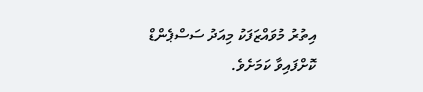އިތުރު މުވައްޒަފަކު މިއަދު ސަސްޕެންޑް ކޮށްފައިވާ ކަމަށެވެ.